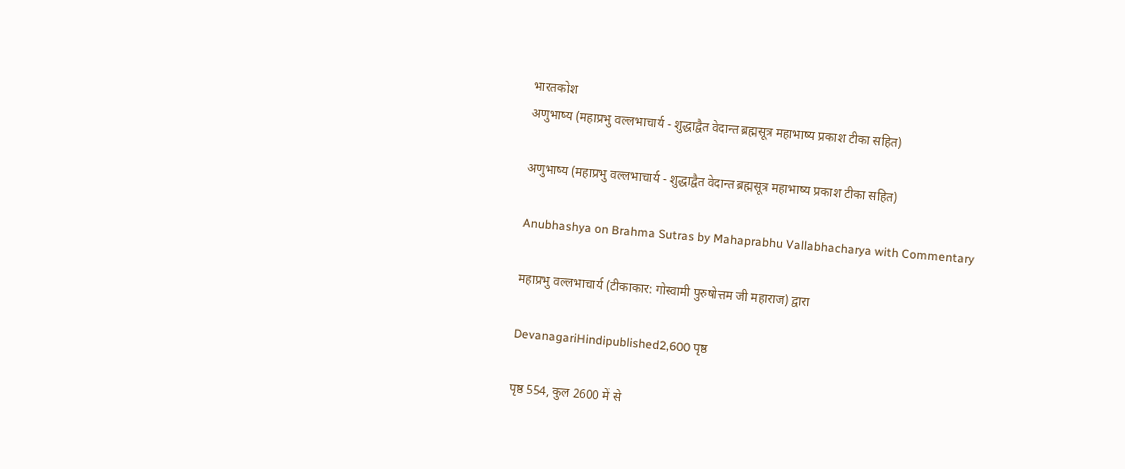भारतकोश
अणुभाष्य (महाप्रभु वल्लभाचार्य - शुद्धाद्वैत वेदान्त ब्रह्मसूत्र महाभाष्य प्रकाश टीका सहित)

अणुभाष्य (महाप्रभु वल्लभाचार्य - शुद्धाद्वैत वेदान्त ब्रह्मसूत्र महाभाष्य प्रकाश टीका सहित)

Anubhashya on Brahma Sutras by Mahaprabhu Vallabhacharya with Commentary

महाप्रभु वल्लभाचार्य (टीकाकार: गोस्वामी पुरुषोत्तम जी महाराज) द्वारा

DevanagariHindipublished2,600 पृष्ठ

पृष्ठ 554, कुल 2600 में से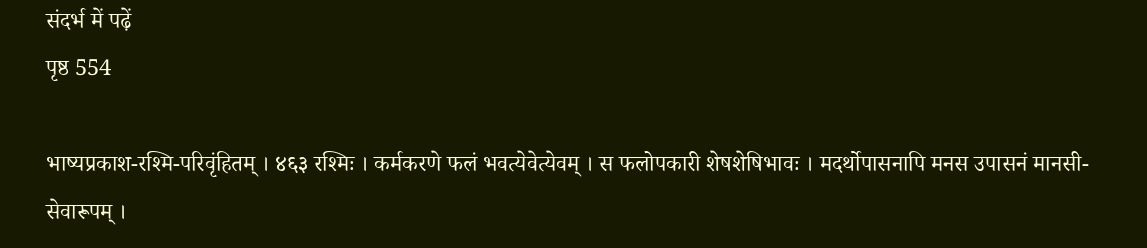संदर्भ में पढ़ें
पृष्ठ 554

भाष्यप्रकाश-रश्मि-परिवृंहितम् । ४६३ रश्मिः । कर्मकरणे फलं भवत्येवेत्येवम् । स फलोपकारी शेषशेषिभावः । मदर्थोपासनापि मनस उपासनं मानसी- सेवारूपम् ।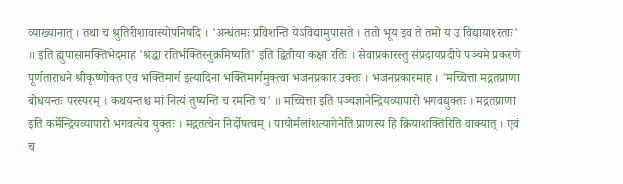व्याख्यानात् । तथा च श्रुतिरीशावास्योपनिषदि । 'अन्धंतमः प्रविशन्ति येऽविद्यामुपासते । ततो भूय इव ते तमो य उ विद्याया१रताः' ॥ इति ह्युपासामक्तिभेदमाह 'श्रद्धा रतिर्भक्तिरनुक्रमिष्यति' इति द्वितीया कक्षा रतिः । सेवाप्रकारस्तु संप्रदायप्रदीपे पञ्चमे प्रकरणे पूर्णताराधने श्रीकृष्णोक्त एव भक्तिमार्ग इत्यादिना भक्तिमार्गमुक्त्वा भजनप्रकार उक्तः । भजनप्रकारमाह । 'मच्चित्ता मद्गतप्राणा बोधयन्तः परस्परम् । कथयन्तश्च मां नित्यं तुष्यन्ति च रमन्ति च' ॥ मच्चित्ता इति पञ्चज्ञानेन्द्रियव्यापारो भगवद्युक्तः । मद्गतप्राणा इति कर्मेन्द्रियव्यापारो भगवत्येव युक्तः । मद्गतत्वेन निर्दोषत्वम् । पायोर्मलांशत्यागेनेति प्राणस्य हि क्रियाशक्तिरिति वाक्यात् । एवं च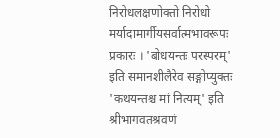निरोधलक्षणोक्तो निरोधो मर्यादामार्गीयसर्वात्मभावरूपः प्रकारः । 'बोधयन्तः परस्परम्' इति समानशीलैरेव सङ्गोप्युक्तः 'कथयन्तश्च मां नित्यम्' इति श्रीभागवतश्रवणं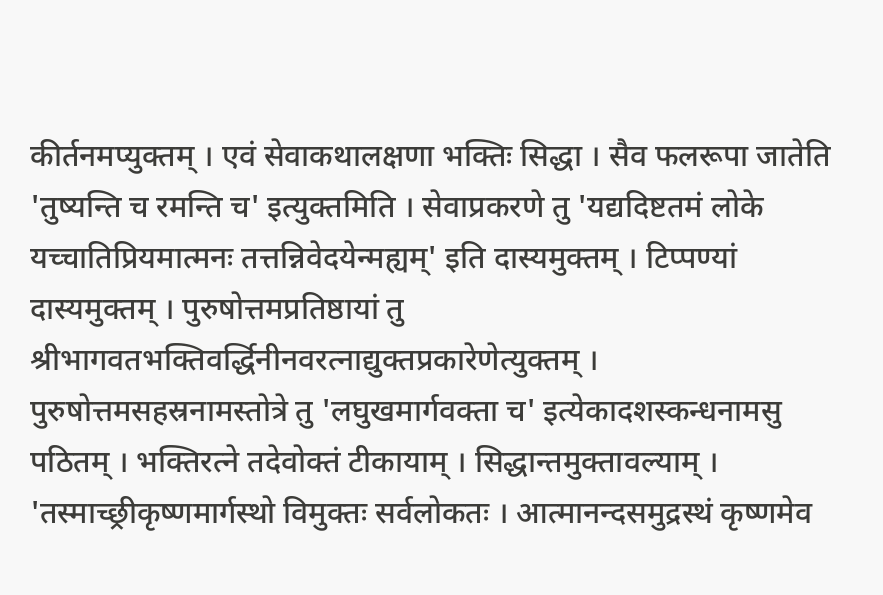कीर्तनमप्युक्तम् । एवं सेवाकथालक्षणा भक्तिः सिद्धा । सैव फलरूपा जातेति 'तुष्यन्ति च रमन्ति च' इत्युक्तमिति । सेवाप्रकरणे तु 'यद्यदिष्टतमं लोके यच्चातिप्रियमात्मनः तत्तन्निवेदयेन्मह्यम्' इति दास्यमुक्तम् । टिप्पण्यां दास्यमुक्तम् । पुरुषोत्तमप्रतिष्ठायां तु श्रीभागवतभक्तिवर्द्धिनीनवरत्नाद्युक्तप्रकारेणेत्युक्तम् । पुरुषोत्तमसहस्रनामस्तोत्रे तु 'लघुखमार्गवक्ता च' इत्येकादशस्कन्धनामसु पठितम् । भक्तिरत्ने तदेवोक्तं टीकायाम् । सिद्धान्तमुक्तावल्याम् । 'तस्माच्छ्रीकृष्णमार्गस्थो विमुक्तः सर्वलोकतः । आत्मानन्दसमुद्रस्थं कृष्णमेव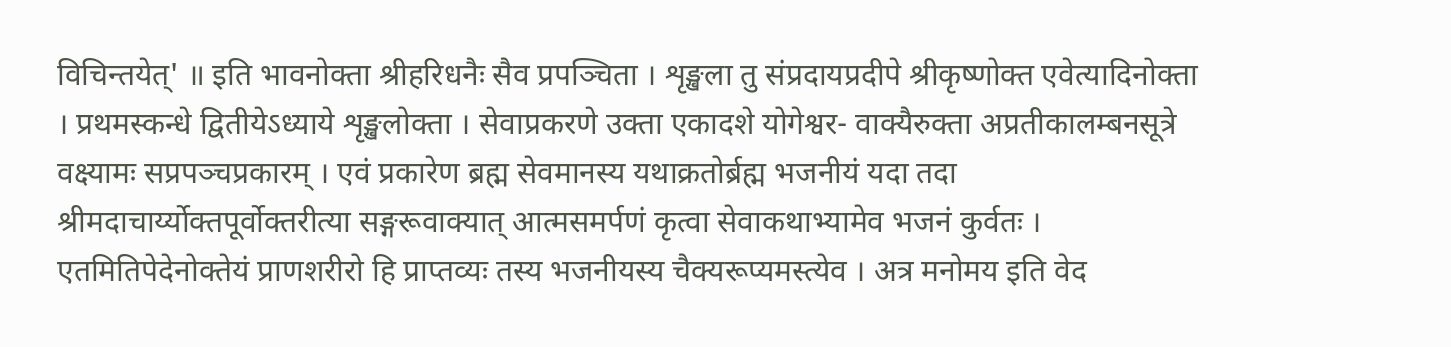विचिन्तयेत्' ॥ इति भावनोक्ता श्रीहरिधनैः सैव प्रपञ्चिता । शृङ्खला तु संप्रदायप्रदीपे श्रीकृष्णोक्त एवेत्यादिनोक्ता । प्रथमस्कन्धे द्वितीयेऽध्याये शृङ्खलोक्ता । सेवाप्रकरणे उक्ता एकादशे योगेश्वर- वाक्यैरुक्ता अप्रतीकालम्बनसूत्रे वक्ष्यामः सप्रपञ्चप्रकारम् । एवं प्रकारेण ब्रह्म सेवमानस्य यथाक्रतोर्ब्रह्म भजनीयं यदा तदा श्रीमदाचार्य्योक्तपूर्वोक्तरीत्या सङ्गरूवाक्यात् आत्मसमर्पणं कृत्वा सेवाकथाभ्यामेव भजनं कुर्वतः । एतमितिपेदेनोक्तेयं प्राणशरीरो हि प्राप्तव्यः तस्य भजनीयस्य चैक्यरूप्यमस्त्येव । अत्र मनोमय इति वेद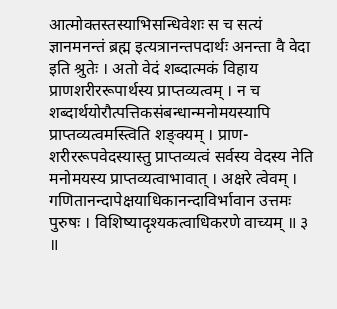आत्मोक्तस्तस्याभिसन्धिवेशः स च सत्यं ज्ञानमनन्तं ब्रह्म इत्यत्रानन्तपदार्थः अनन्ता वै वेदा इति श्रुतेः । अतो वेदं शब्दात्मकं विहाय प्राणशरीररूपार्थस्य प्राप्तव्यत्वम् । न च शब्दार्थयोरौत्पत्तिकसंबन्धान्मनोमयस्यापि प्राप्तव्यत्वमस्त्विति शङ्क्यम् । प्राण- शरीररूपवेदस्यास्तु प्राप्तव्यत्वं सर्वस्य वेदस्य नेति मनोमयस्य प्राप्तव्यत्वाभावात् । अक्षरे त्वेवम् । गणितानन्दापेक्षयाधिकानन्दाविर्भावान उत्तमः पुरुषः । विशिष्यादृश्यकत्वाधिकरणे वाच्यम् ॥ ३ ॥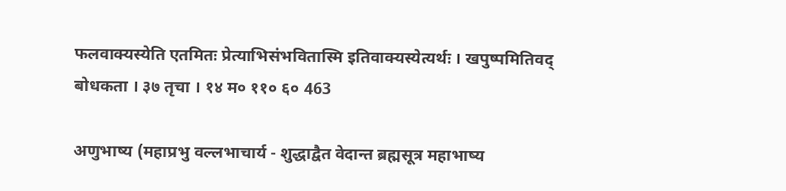फलवाक्यस्येति एतमितः प्रेत्याभिसंभवितास्मि इतिवाक्यस्येत्यर्थः । खपुष्पमितिवद् बोधकता । ३७ तृचा । १४ म० ११० ६० 463

अणुभाष्य (महाप्रभु वल्लभाचार्य - शुद्धाद्वैत वेदान्त ब्रह्मसूत्र महाभाष्य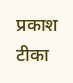प्रकाश टीका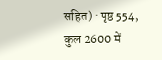सहित) · पृष्ठ 554, कुल 2600 में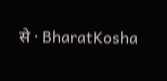से · BharatKosha